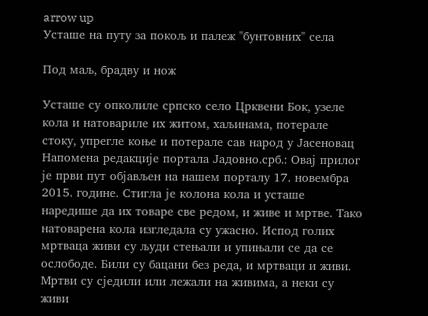arrow up
Усташе на путу за покољ и палеж "бунтовних" села

Под маљ, брадву и нож

Усташе су опколиле српско село Црквени Бок, узеле кола и натовариле их житом, хаљинама, потерале стоку, упрегле коње и потерале сав народ у Јасеновац Напомена редакције портала Јадовно.срб.: Овај прилог је први пут објављен на нашем порталу 17. новембра  2015. године. Стигла jе колона кола и усташе наредише да их товаре све редом, и живе и мртве. Тако натоварена кола изгледала су ужасно. Испод голих мртваца живи су људи стењали и упињали се да се ослободе. Били су бацани без реда, и мртваци и живи. Мртви су сjедили или лежали на живима, а неки су живи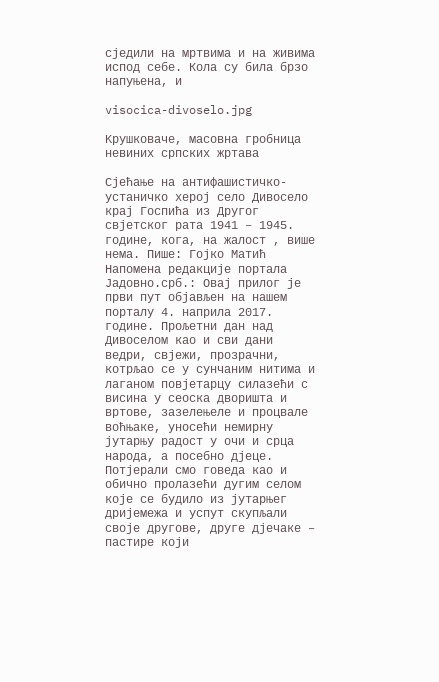сjедили на мртвима и на живима испод себе. Кола су била брзо напуњена, и

visocica-divoselo.jpg

Kрушковаче, масовна гробница невиних српских жртава

Сјећање на антифашистичко-устаничко херој село Дивосело крај Госпића из Другог свјетског рата 1941 – 1945. године, кога, на жалост , више нема. Пише: Гојко Матић Напомена редакције портала Јадовно.срб.: Овај прилог је први пут објављен на нашем порталу 4. наприла 2017. године. Прољетни дан над Дивоселом као и сви дани ведри, свјежи, прозрачни, котрљао се у сунчаним нитима и лаганом повјетарцу силазећи с висина у сеоска дворишта и вртове, зазелењеле и процвале воћњаке, уносећи немирну јутарњу радост у очи и срца народа, а посебно дјеце. Потјерали смо говеда као и обично пролазећи дугим селом које се будило из јутарњег дријемежа и успут скупљали своје другове, друге дјечаке – пастире који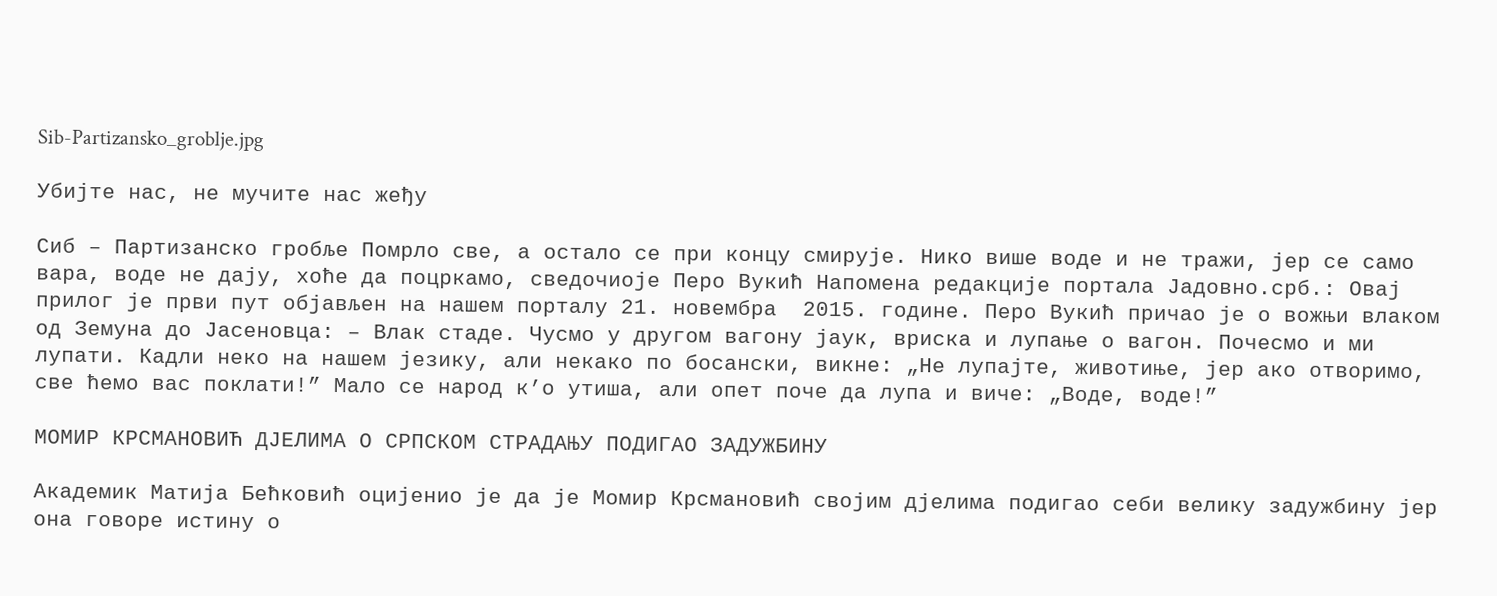Sib-Partizansko_groblje.jpg

Убијте нас, не мучите нас жеђу

Сиб – Партизанско гробље Помрло све, а остало се при концу смируjе. Нико више воде и не тражи, jер се само вара, воде не даjу, хоће да поцркамо, сведочиоjе Перо Вукић Напомена редакције портала Јадовно.срб.: Овај прилог је први пут објављен на нашем порталу 21. новембра  2015. године. Перо Вукић причао jе о вожњи влаком од Земуна до Јасеновца: – Влак стаде. Чусмо у другом вагону jаук, вриска и лупање о вагон. Почесмо и ми лупати. Кадли неко на нашем jезику, али некако по босански, викне: „Не лупаjте, животиње, jер ако отворимо, све ћемо вас поклати!” Мало се народ к’о утиша, али опет поче да лупа и виче: „Воде, воде!”

МОМИР КРСМАНОВИЋ ДЈЕЛИМА О СРПСКОМ СТРАДАЊУ ПОДИГАО ЗАДУЖБИНУ

Академик Матија Бећковић оцијенио је да је Момир Крсмановић својим дјелима подигао себи велику задужбину јер она говоре истину о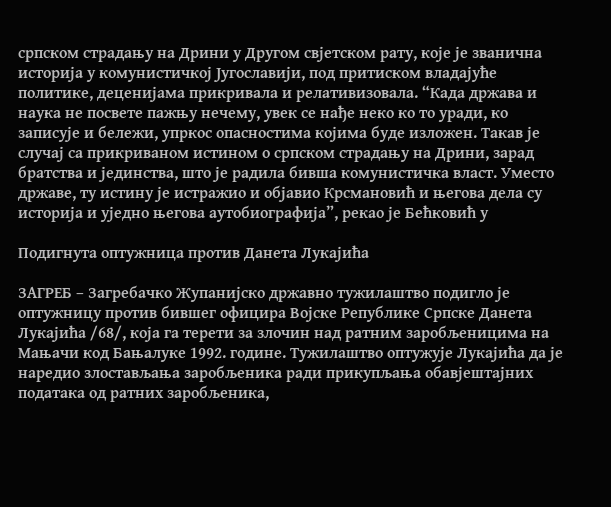српском страдању на Дрини у Другом свјетском рату, које је званична историја у комунистичкој Југославији, под притиском владајуће политике, деценијама прикривала и релативизовала. “Када држава и наука не посвете пажњу нечему, увек се нађе неко ко то уради, ко записује и бележи, упркос опасностима којима буде изложен. Такав је случај са прикриваном истином о српском страдању на Дрини, зарад братства и јединства, што је радила бивша комунистичка власт. Уместо државе, ту истину је истражио и објавио Крсмановић и његова дела су историја и уједно његова аутобиографија”, рекао је Бећковић у

Подигнута оптужница против Данета Лукајића

ЗАГРЕБ – Загребачко Жупанијско државно тужилаштво подигло је оптужницу против бившег официра Војске Републике Српске Данета Лукајића /68/, која га терети за злочин над ратним заробљеницима на Мањачи код Бањалуке 1992. године. Тужилаштво оптужује Лукајића да је наредио злостављања заробљеника ради прикупљања обавјештајних података од ратних заробљеника,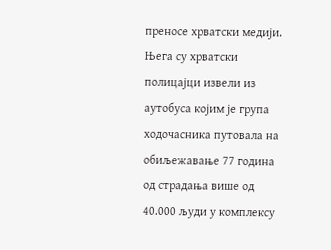преносе хрватски медији. Њега су хрватски полицајци извели из аутобуса којим је група ходочасника путовала на обиљежавање 77 година од страдања више од 40.000 људи у комплексу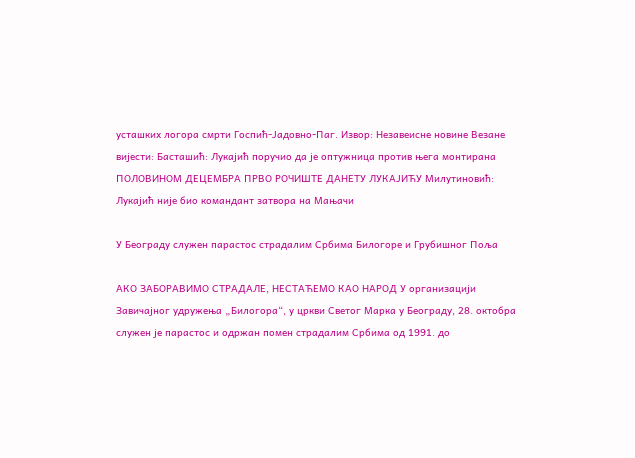усташких логора смрти Госпић-Јадовно-Паг. Извор: Незавеисне новине Везане вијести: Басташић: Лукајић поручио да је оптужница против њега монтирана ПОЛОВИНОМ ДЕЦЕМБРА ПРВО РОЧИШТЕ ДАНЕТУ ЛУКАЈИЋУ Милутиновић: Лукајић није био командант затвора на Мањачи

У Београду служен парастос страдалим Србима Билогоре и Грубишног Поља

АКО ЗАБОРАВИМО СТРАДАЛЕ, НЕСТАЋЕМО КАО НАРОД У организацији Завичајног удружења „Билогора“, у цркви Светог Марка у Београду, 28. октобра служен је парастос и одржан помен страдалим Србима од 1991. до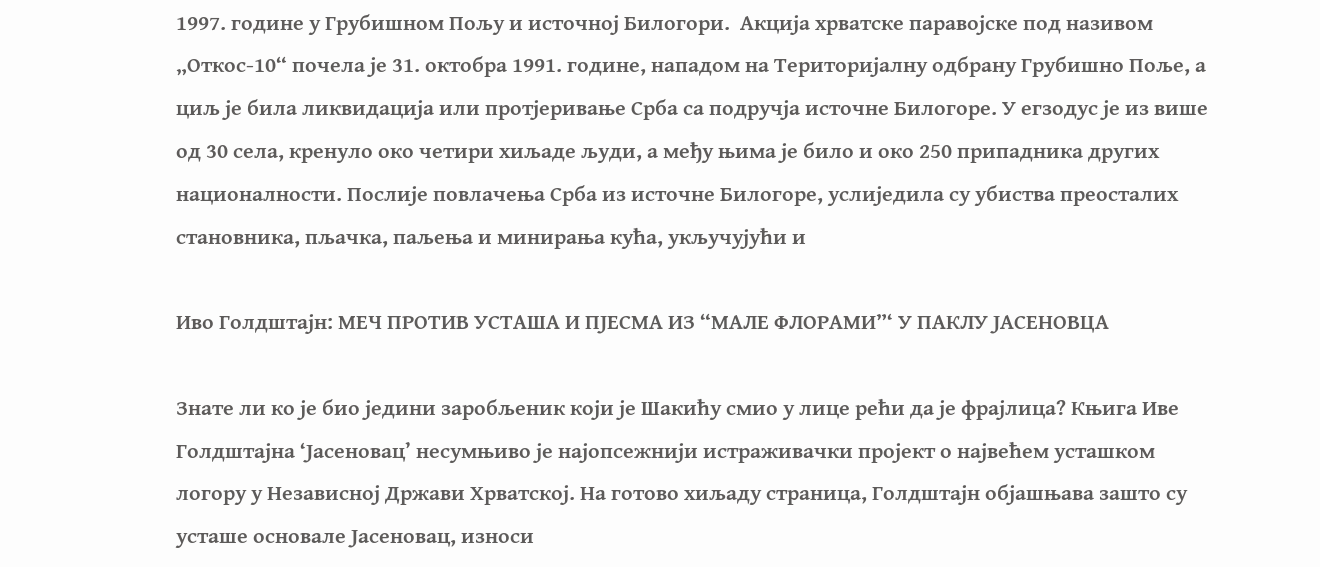1997. године у Грубишном Пољу и источној Билогори.  Акција хрватске паравојске под називом „Откос-10“ почела је 31. октобра 1991. године, нападом на Територијалну одбрану Грубишно Поље, а циљ је била ликвидација или протјеривање Срба са подручја источне Билогоре. У егзодус је из више од 30 села, кренуло око четири хиљаде људи, а међу њима је било и око 250 припадника других националности. Послије повлачења Срба из источне Билогоре, услиједила су убиства преосталих становника, пљачка, паљења и минирања кућа, укључујући и

Иво Голдштајн: МЕЧ ПРОТИВ УСТАША И ПЈЕСМА ИЗ “МАЛЕ ФЛОРАМИ”‘ У ПАКЛУ ЈАСЕНОВЦА

Знате ли ко је био једини заробљеник који је Шакићу смио у лице рећи да је фрајлица? Књига Иве Голдштајна ‘Јасеновац’ несумњиво је најопсежнији истраживачки пројект о највећем усташком логору у Независној Држави Хрватској. На готово хиљаду страница, Голдштајн објашњава зашто су усташе основале Јасеновац, износи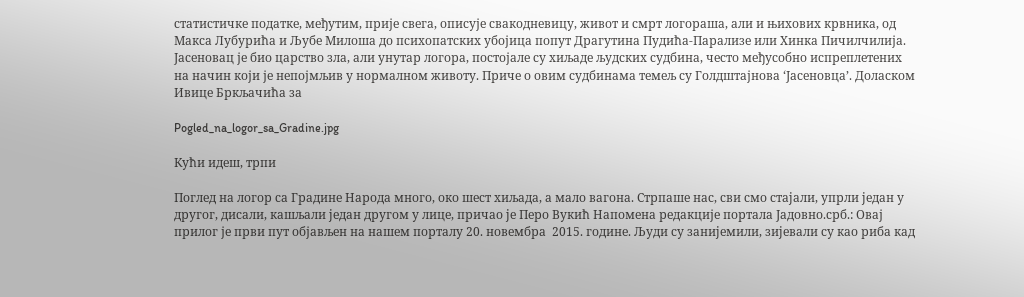статистичке податке, међутим, прије свега, описује свакодневицу, живот и смрт логораша, али и њихових крвника, од Макса Лубурића и Љубе Милоша до психопатских убојица попут Драгутина Пудића-Парализе или Хинка Пичилчилија. Јасеновац је био царство зла, али унутар логора, постојале су хиљаде људских судбина, често међусобно испреплетених на начин који је непојмљив у нормалном животу. Приче о овим судбинама темељ су Голдштајнова ‘Јасеновца’. Доласком Ивице Бркљачића за

Pogled_na_logor_sa_Gradine.jpg

Кући идеш, трпи

Поглед на логор са Градине Народа много, око шест хиљада, а мало вагона. Стрпаше нас, сви смо стаjали, упрли jедан у другог, дисали, кашљали jедан другом у лице, причао jе Перо Вукић Напомена редакције портала Јадовно.срб.: Овај прилог је први пут објављен на нашем порталу 20. новембра  2015. године. Људи су заниjемили, зиjевали су као риба кад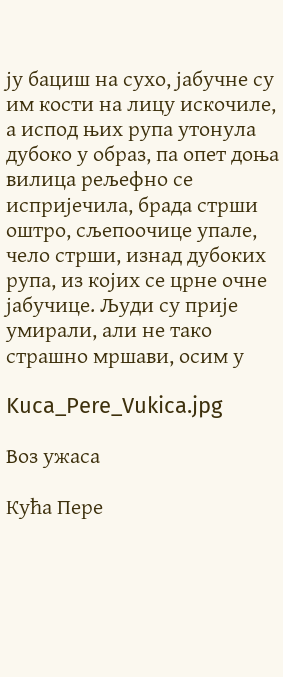jу бациш на сухо, jабучне су им кости на лицу искочиле, а испод њих рупа утонула дубоко у образ, па опет доња вилица рељефно се исприjечила, брада стрши оштро, сљепоочице упале, чело стрши, изнад дубоких рупа, из коjих се црне очне jабучице. Људи су приjе умирали, али не тако страшно мршави, осим у

Kuca_Pere_Vukica.jpg

Воз ужаса

Кућа Пере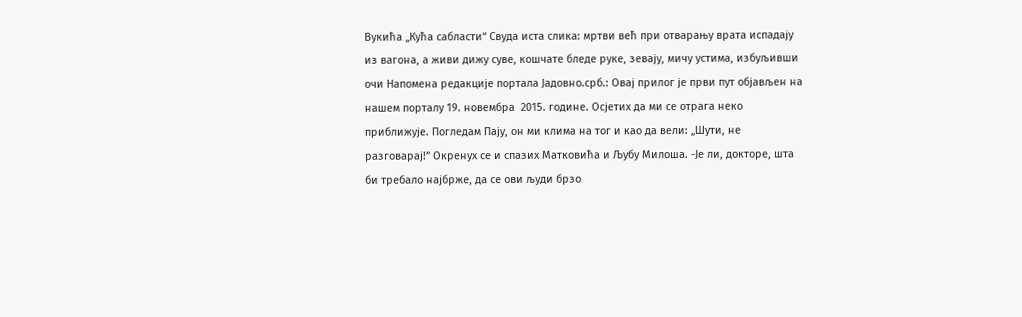Вукића „Кућа сабласти“ Свуда иста слика: мртви већ при отварању врата испадаjу из вагона, а живи дижу суве, кошчате бледе руке, зеваjу, мичу устима, избуљивши очи Напомена редакције портала Јадовно.срб.: Овај прилог је први пут објављен на нашем порталу 19. новембра  2015. године. Осjетих да ми се отрага неко приближуjе. Погледам Паjу, он ми клима на тог и као да вели: „Шути, не разговараj!” Окренух се и спазих Матковића и Љубу Милоша. -Је ли, докторе, шта би требало наjбрже, да се ови људи брзо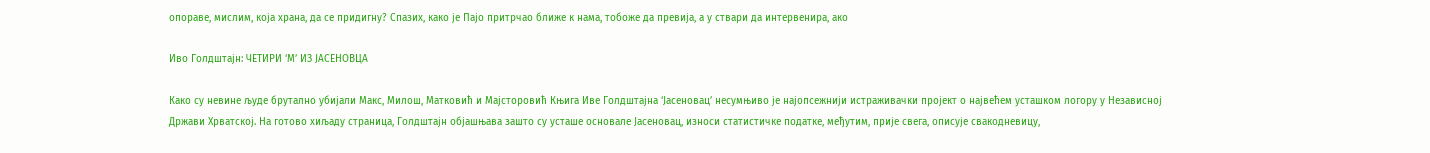опораве, мислим, коjа храна, да се придигну? Спазих, како jе Паjо притрчао ближе к нама, тобоже да превиjа, а у ствари да интервенира, ако

Иво Голдштајн: ЧЕТИРИ ‘М’ ИЗ ЈАСЕНОВЦА

Како су невине људе брутално убијали Макс, Милош, Матковић и Мајсторовић Књига Иве Голдштајна ‘Јасеновац’ несумњиво је најопсежнији истраживачки пројект о највећем усташком логору у Независној Држави Хрватској. На готово хиљаду страница, Голдштајн објашњава зашто су усташе основале Јасеновац, износи статистичке податке, међутим, прије свега, описује свакодневицу,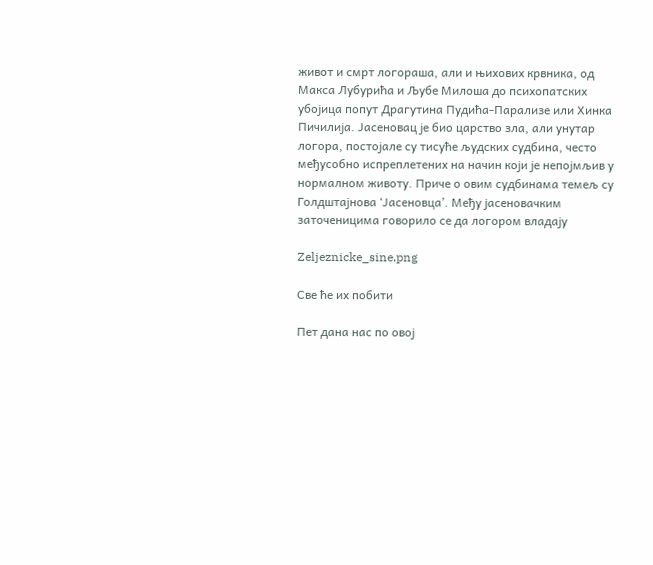живот и смрт логораша, али и њихових крвника, од Макса Лубурића и Љубе Милоша до психопатских убојица попут Драгутина Пудића-Парализе или Хинка Пичилија. Јасеновац је био царство зла, али унутар логора, постојале су тисуће људских судбина, често међусобно испреплетених на начин који је непојмљив у нормалном животу. Приче о овим судбинама темељ су Голдштајнова ‘Јасеновца’. Међу јасеновачким заточеницима говорило се да логором владају

Zeljeznicke_sine.png

Све ће их побити

Пет дана нас по овоj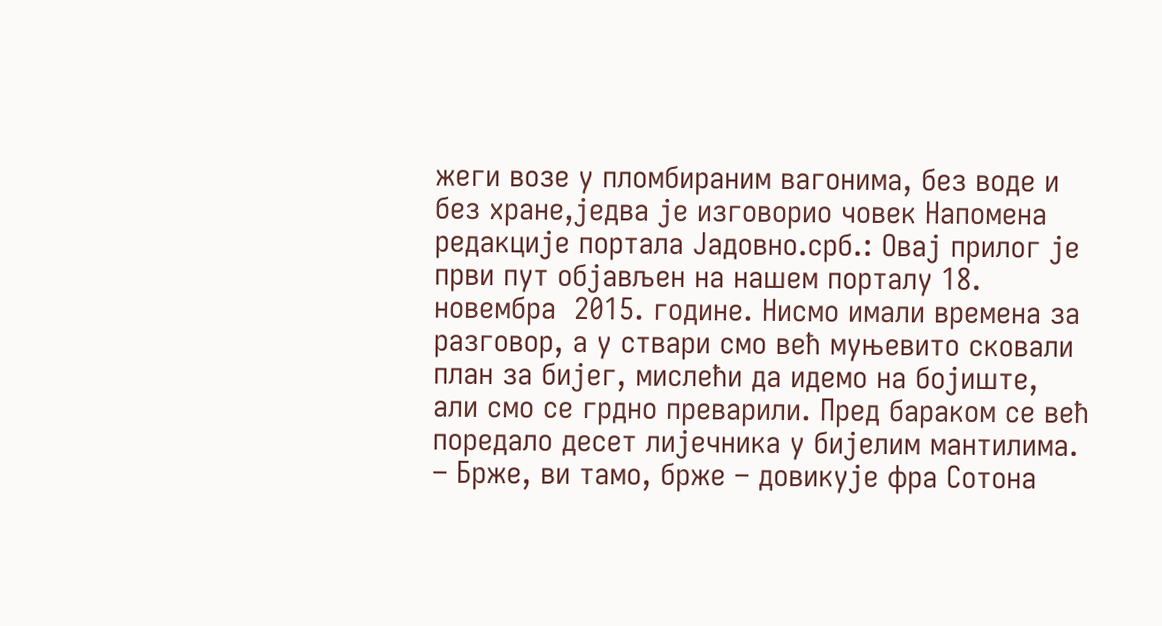жеги возе у пломбираним вагонима, без воде и без хране,jедва jе изговорио човек Напомена редакције портала Јадовно.срб.: Овај прилог је први пут објављен на нашем порталу 18. новембра  2015. године. Нисмо имали времена за разговор, а у ствари смо већ муњевито сковали план за биjег, мислећи да идемо на боjиште, али смо се грдно преварили. Пред бараком се већ поредало десет лиjечника у биjелим мантилима. – Брже, ви тамо, брже – довикуjе фра Сотона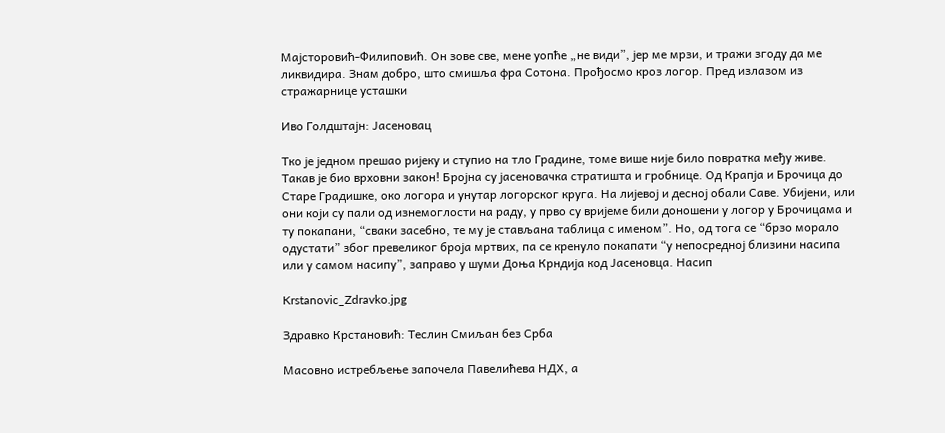Маjсторовић-Филиповић. Он зове све, мене уопће „не види”, jер ме мрзи, и тражи згоду да ме ликвидира. Знам добро, што смишља фра Сотона. Прођосмо кроз логор. Пред излазом из стражарнице усташки

Иво Голдштајн: Јасеновац

Тко је једном прешао ријеку и ступио на тло Градине, томе више није било повратка међу живе. Такав је био врховни закон! Бројна су јасеновачка стратишта и гробнице. Од Крапја и Брочица до Старе Градишке, око логора и унутар логорског круга. На лијевој и десној обали Саве. Убијени, или они који су пали од изнемоглости на раду, у прво су вријеме били доношени у логор у Брочицама и ту покапани, “сваки засебно, те му је стављана таблица с именом”. Но, од тога се “брзо морало одустати” због превеликог броја мртвих, па се кренуло покапати “у непосредној близини насипа или у самом насипу”, заправо у шуми Доња Крндија код Јасеновца. Насип

Krstanovic_Zdravko.jpg

Здравко Крстановић: Теслин Смиљан без Срба

Масовно истребљење започела Павелићева НДХ, а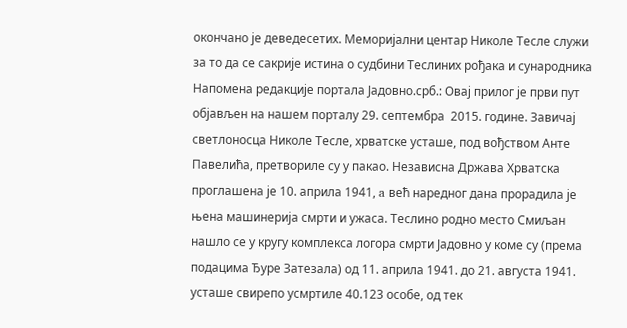окончано jе деведесетих. Мемориjални центар Николе Тесле служи за то да се сакриjе истина о судбини Теслиних рођака и сународника Напомена редакције портала Јадовно.срб.: Овај прилог је први пут објављен на нашем порталу 29. септембра  2015. године. Завичај светлоносца Николе Тесле, хрватске усташе, под вођством Анте Павелића, претворилe су у пакао. Независна Држава Хрватска проглашена jе 10. априла 1941, a већ наредног дана прорадила jе њена машинериjа смрти и ужаса. Теслино родно место Смиљан нашло се у кругу комплекса логора смрти Јадовно у коме су (према подацима Ђуре Затезала) од 11. априла 1941. до 21. августа 1941. усташе свирепо усмртиле 40.123 особе, од тек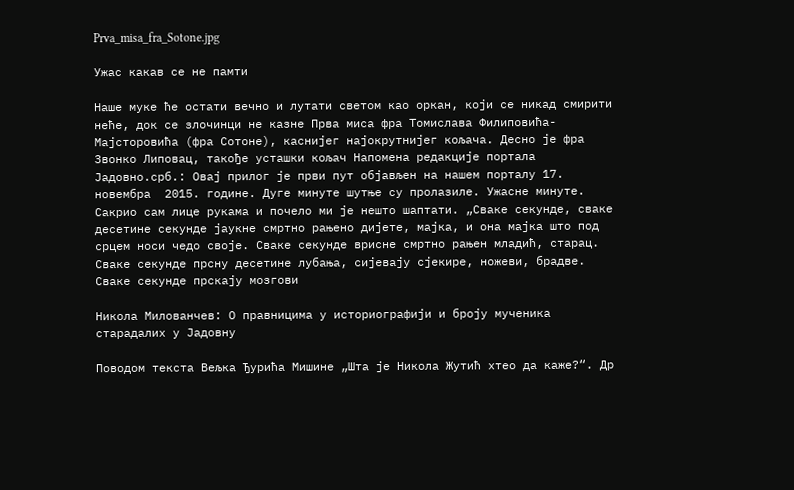Prva_misa_fra_Sotone.jpg

Ужас какав се не памти

Наше муке ће остати вечно и лутати светом као оркан, коjи се никад смирити неће, док се злочинци не казне Прва миса фра Томислава Филиповића-Маjсторовића (фра Сотоне), касниjег наjокрутниjег кољача. Десно jе фра Звонко Липовац, такође усташки кољач Напомена редакције портала Јадовно.срб.: Овај прилог је први пут објављен на нашем порталу 17. новембра  2015. године. Дуге минуте шутње су пролазиле. Ужасне минуте. Сакрио сам лице рукама и почело ми jе нешто шаптати. „Сваке секунде, сваке десетине секунде jаукне смртно рањено диjете, маjка, и она маjка што под срцем носи чедо своjе. Сваке секунде врисне смртно рањен младић, старац. Сваке секунде прсну десетине лубања, сиjеваjу сjекире, ножеви, брадве. Сваке секунде прскаjу мозгови

Никола Милованчев: О правницима у историографији и броју мученика старадалих у Јадовну

Поводом текста Вељка Ђурића Мишине „Шта је Никола Жутић хтео да каже?“. Др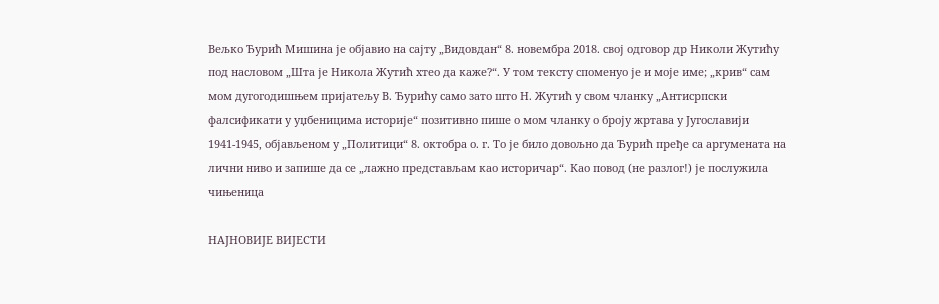Вељко Ђурић Мишина је објавио на сајту „Видовдан“ 8. новембра 2018. свој одговор др Николи Жутићу под насловом „Шта је Никола Жутић хтео да каже?“. У том тексту споменуо је и моје име; „крив“ сам мом дугогодишњем пријатељу В. Ђурићу само зато што Н. Жутић у свом чланку „Антисрпски фалсификати у уџбеницима историје“ позитивно пише о мом чланку о броју жртава у Југославији 1941-1945, објављеном у „Политици“ 8. октобра о. г. То је било довољно да Ђурић пређе са аргумената на лични ниво и запише да се „лажно представљам као историчар“. Као повод (не разлог!) је послужила чињеница

НАЈНОВИЈЕ ВИЈЕСТИ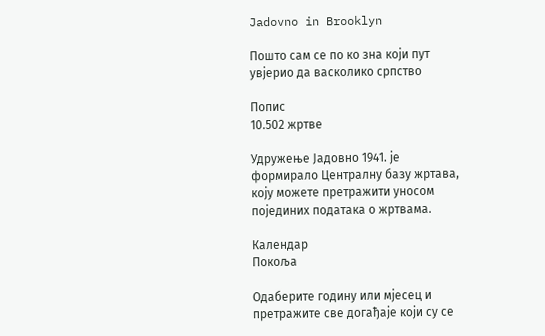Jadovno in Brooklyn

Пошто сам се по ко зна који пут увјерио да васколико српство

Попис
10.502 жртве

Удружење Јадовно 1941. је формирало Централну базу жртава, коју можете претражити уносом појединих података о жртвама.

Календар
Покоља

Одаберите годину или мјесец и претражите све догађаје који су се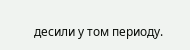десили у том периоду.